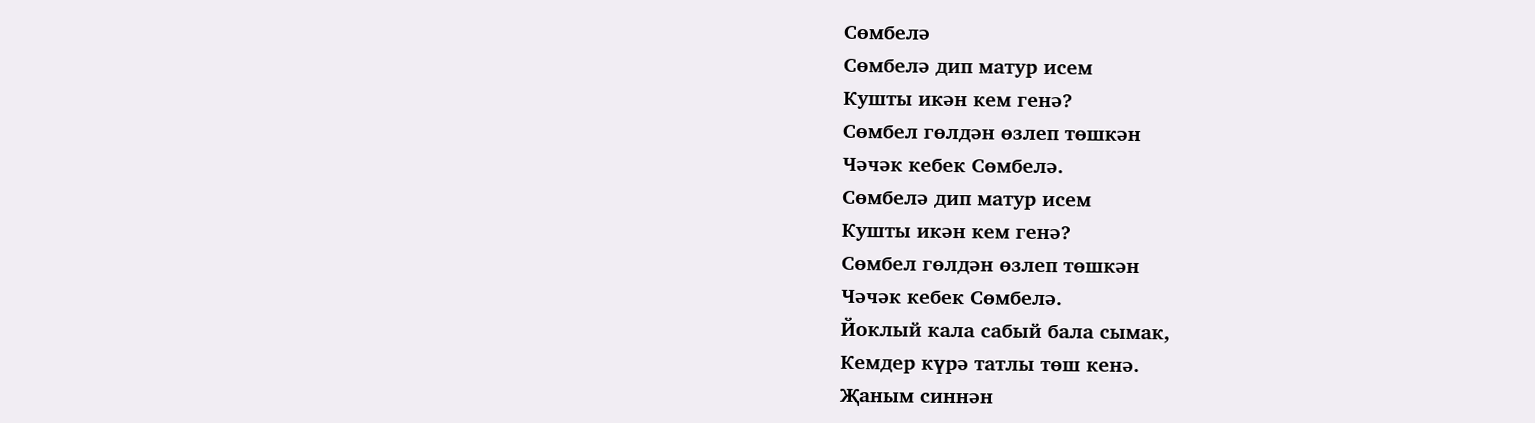Сөмбелә
Сөмбелә дип матур исем
Кушты икән кем генә?
Сөмбел гөлдән өзлеп төшкән
Чәчәк кебек Сөмбелә.
Сөмбелә дип матур исем
Кушты икән кем генә?
Сөмбел гөлдән өзлеп төшкән
Чәчәк кебек Сөмбелә.
Йоклый кала сабый бала сымак,
Кемдер күрә татлы төш кенә.
Җаным синнән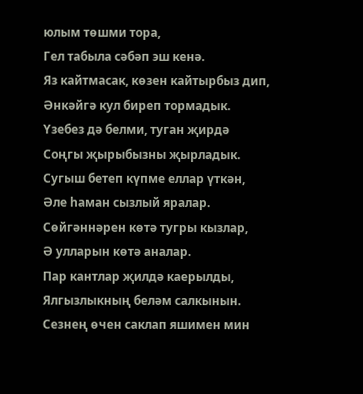юлым төшми тора,
Гел табыла сәбәп эш кенә.
Яз кайтмасак, көзен кайтырбыз дип,
Әнкәйгә кул биреп тормадык.
Үзебез дә белми, туган җирдә
Соңгы җырыбызны җырладык.
Сугыш бетеп күпме еллар үткән,
Әле һаман сызлый яралар.
Сөйгәннәрен көтә тугры кызлар,
Ә улларын көтә аналар.
Пар кантлар җилдә каерылды,
Ялгызлыкның беләм салкынын.
Сезнең өчен саклап яшимен мин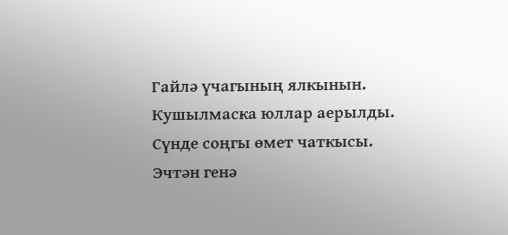Гайлә үчагының ялкынын.
Кушылмаска юллар аерылды.
Сүнде соңгы өмет чаткысы.
Эчтән генә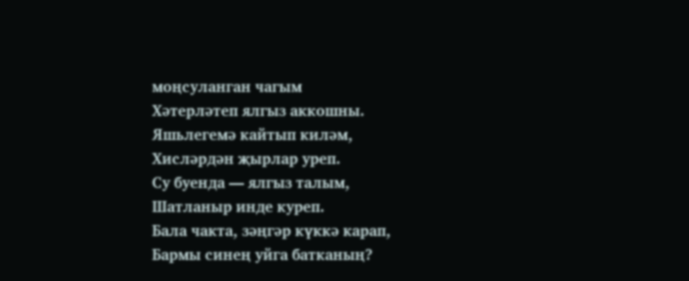моңсуланган чагым
Хәтерләтеп ялгыз аккошны.
Яшьлегемә кайтып киләм,
Хисләрдән җырлар уреп.
Су буенда — ялгыз талым,
Шатланыр инде куреп.
Бала чакта, зәңгәр күккә карап,
Бармы синең уйга батканың?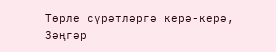Төрле сүрәтләргә керә-керә,
Зәңгәр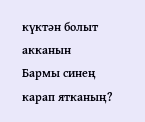күктән болыт акканын
Бармы синең карап ятканың?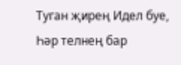Туган җирең Идел буе,
Һәр телнең бар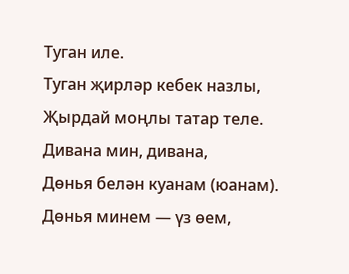Туган иле.
Туган җирләр кебек назлы,
Җырдай моңлы татар теле.
Дивана мин, дивана,
Дөнья белән куанам (юанам).
Дөнья минем — үз өем,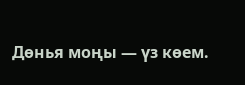Дөнья моңы — үз көем.